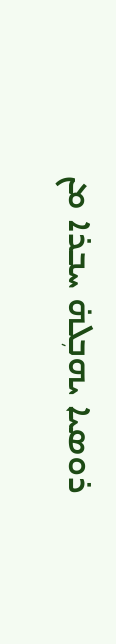ܪܘܣܝܐ ܝܗܒܼܠܗ̇ ܚܒܪܐ ܡܢ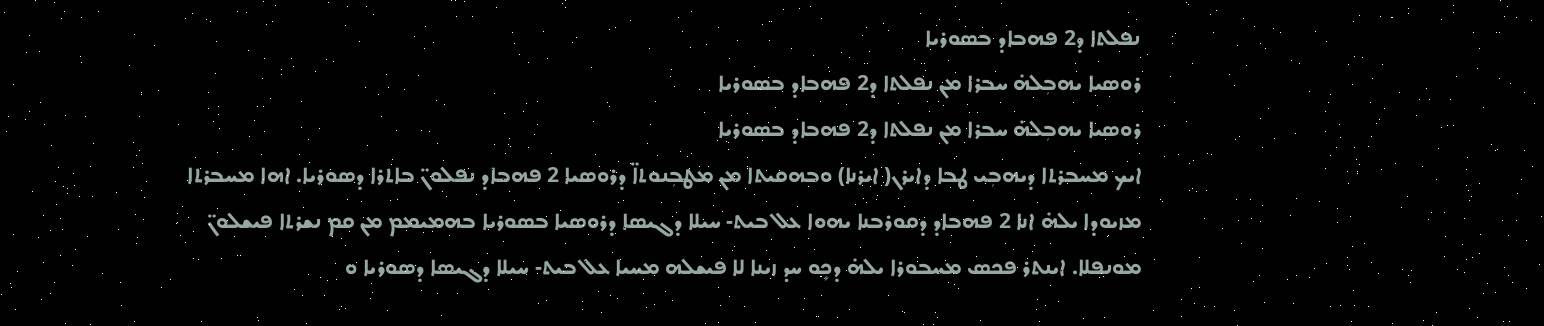ܢܦܠܬܐ ܕ2 ܦܗܒܐܕ ܒܣܘܪܝܐ
ܪܘܣܝܐ ܝܗܒܼܠܗ̇ ܚܒܪܐ ܡܢ ܢܦܠܬܐ ܕ2 ܦܗܒܐܕ ܒܣܘܪܝܐ
ܪܘܣܝܐ ܝܗܒܼܠܗ̇ ܚܒܪܐ ܡܢ ܢܦܠܬܐ ܕ2 ܦܗܒܐܕ ܒܣܘܪܝܐ
ܐܝܟ ܡܚܒܪܬܐ ܕܝܗܒܼܝ ܛܒܐ ܕܐܝܪܢ( ܐܝܪܢܐ) ܘܒܗܩܝܬܐ ܡܢ ܡܛܒܼܢܘܬܐ̈ ܕܪܘܣܝܐ 2 ܦܗܒܐܕ ܢܦܠܘܢ̈ ܒܐܬܪܐ ܕܣܘܪܝܐ. ܐܗܐ ܡܚܒܪܬܐ ܡܙܝܘܕܐ ܝܠܗ̇ ܐܢܐ 2 ܦܗܒܐܕ ܕܩܘܪܒܢܐ ܝܗܘܐ ܥܠ ܒܝܬ- ܚܝܠܐ ܕܓܝܣܐ ܕܪܘܣܝܐ ܒܣܘܪܝܐ ܒܗܡܝܡܡ ܡܢ ܩܡ ܢܫܪܬܐ ܦܝܫܠܘܢ̈ ܡܘܢܦܠܐ. ܐܝܢܬܪ ܦܟܣ ܡܚܒܘܪܐ ܝܠܗ̇ ܕܟܻܘ ܚܕ ܙܝܢܐ ܠܐ ܦܝܫܠܗ ܡܚܝܐ ܥܠ ܒܝܬ- ܚܝܠܐ ܕܓܝܣܐ ܕܣܘܪܝܐ ܘ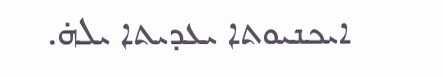ܐܝܟܢܝܘܬܐ ܝܥܕܝܬܐ ܝܠܗ̇.